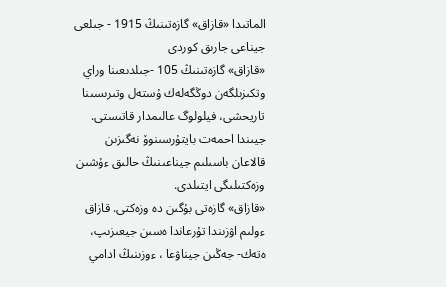الماتىدا «قازاق» گازەتىنىڭ 1915 - جىلعى جيناعى جارىق كوردى
«قازاق» گازەتىنىڭ 105 -جىلدىعىنا وراي وتكىزىلگەن دوڭگەلەك ۇستەل وتىرىسىنا تاريحشى، فيلولوگ عالىمدار قاتىستى. جيىندا احمەت بايتۇرسىنوۆ نەگىزىن قالاعان باسىلىم جيناعىنىڭ حالىق ءۇشىن وزەكتىلىگى ايتىلدى.
«قازاق» گازەتى بۇگىن دە وزەكتى. قازاق ءولىم اۋزىندا تۇرعاندا ەسىن جيعىزىپ، ەتەك- جەڭىن جيناۋعا ، ءوزىنىڭ ادامي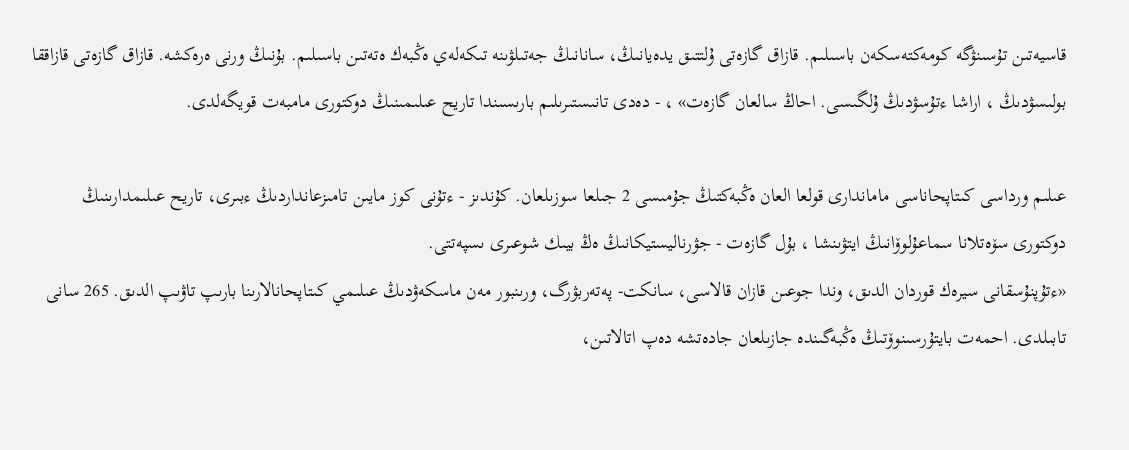قاسيەتىن تۇسىنۋگە كومەكتەسكەن باسىلىم. قازاق گازەتى ۇلتتىق يدەيانىڭ، سانانىڭ جەتىلۋىنە تىكەلەي ەڭبەك ەتەتىن باسىلىم. بۇنىڭ ورنى ەرەكشە. قازاق گازەتى قازاققا بولىسۋدىڭ ، اراشا ءتۇسۋدىڭ ۇلگىسى. احاڭ سالعان گازەت» ، - دەدى تانىستىرىلىم بارىسىندا تاريح عىلىمىنىڭ دوكتورى مامبەت قويگەلدى.

عىلىم ورداسى كىتاپحاناسى ماماندارى قولعا العان ەڭبەكتىڭ جۇمىسى 2 جىلعا سوزىلعان. كۇندىز - ءتۇنى كوز مايىن تامىزعانداردىڭ ءبىرى، تاريح عىلىمدارىنىڭ دوكتورى سۆەتلانا سماعۇلوۆانىڭ ايتۋىنشا ، بۇل گازەت - جۋرناليستيكانىڭ ەڭ بيىك شوعىرى ىسپەتتى.
«ءتۇپنۇسقانى سيرەك قوردان الدىق، وندا جوعىن قازان قالاسى، سانكت- پەتەربۋرگ، ورىنبور مەن ماسكەۋدىڭ عىلىمي كىتاپحانالارىنا بارىپ تاۋىپ الدىق. 265 سانى تابىلدى. احمەت بايتۇرسىنوۆتىڭ ەڭبەگىندە جازىلعان جادەتشە دەپ اتالاتىن،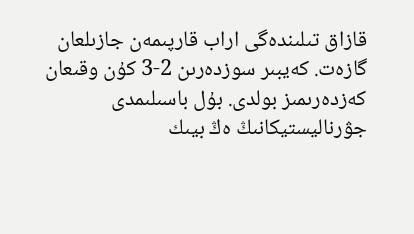قازاق تىلىندەگى اراب قارپىمەن جازىلعان گازەت. كەيبىر سوزدەرىن 2-3 كۇن وقىعان كەزدەرىمىز بولدى. بۇل باسىلىمدى جۋرناليستيكانىڭ ەڭ بيىك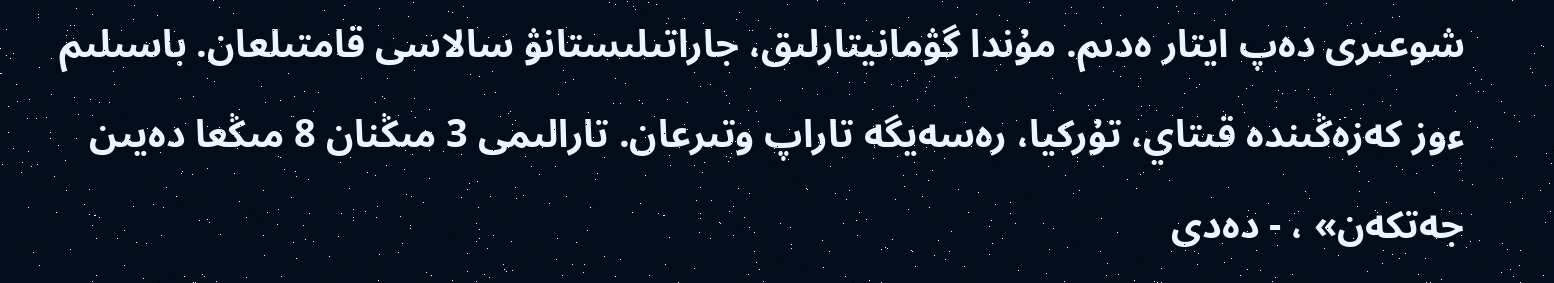شوعىرى دەپ ايتار ەدىم. مۇندا گۋمانيتارلىق، جاراتىلىستانۋ سالاسى قامتىلعان. باسىلىم ءوز كەزەڭىندە قىتاي، تۇركيا، رەسەيگە تاراپ وتىرعان. تارالىمى 3 مىڭنان 8 مىڭعا دەيىن جەتكەن» ، - دەدى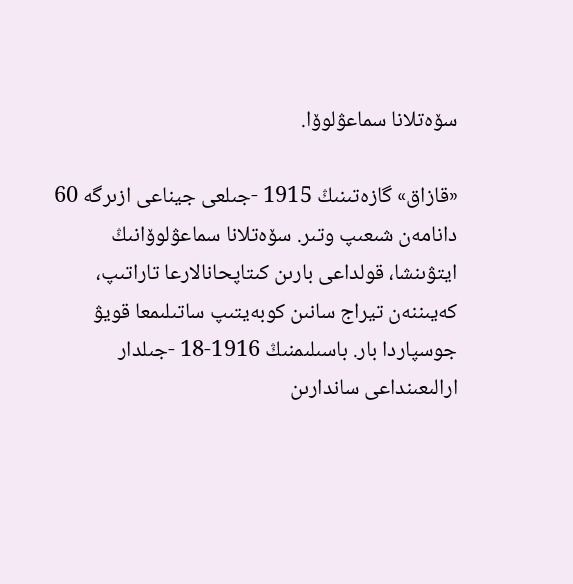سۆەتلانا سماعۋلوۆا.

«قازاق» گازەتىنىڭ 1915 -جىلعى جيناعى ازىرگە 60 دانامەن شىعىپ وتىر. سۆەتلانا سماعۋلوۆانىڭ ايتۋىنشا، قولداعى بارىن كىتاپحانالارعا تاراتىپ، كەيىننەن تيراج سانىن كوبەيتىپ ساتىلىمعا قويۋ جوسپاردا بار. باسىلىمنىڭ 1916-18 -جىلدار ارالىعىنداعى ساندارىن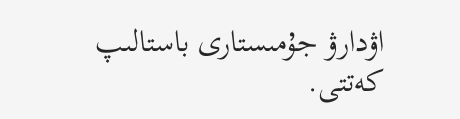اۋدارۋ جۇمىستارى باستالىپ كەتتى.